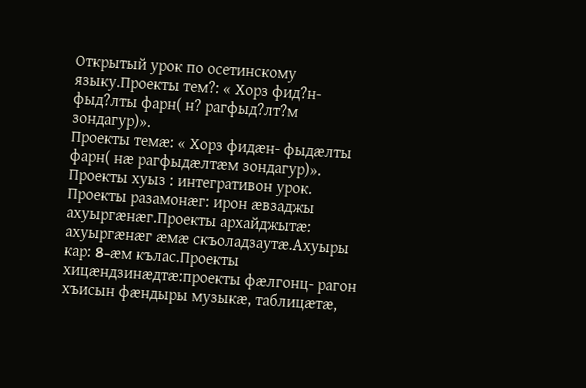Открытый урок по осетинскому языку.Проекты тем?: « Хорз фид?н- фыд?лты фарн( н? рагфыд?лт?м зондагур)».
Проекты темæ: « Хорз фидæн- фыдæлты фарн( нæ рагфыдæлтæм зондагур)».
Проекты хуыз : интегративон урок.
Проекты разамонæг: ирон æвзаджы ахуыргæнæг.Проекты архайджытæ: ахуыргæнæг æмæ скъоладзаутæ.Ахуыры кар: 8-æм кълас.Проекты хицæндзинæдтæ:проекты фæлгонц- рагон хъисын фæндыры музыкæ, таблицæтæ,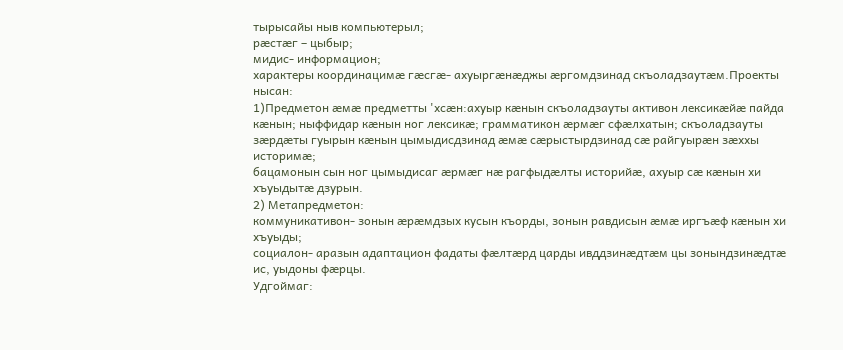тырысайы ныв компьютерыл;
рæстæг – цыбыр;
мидис- информацион;
характеры координацимæ гæсгæ- ахуыргæнæджы æргомдзинад скъоладзаутæм.Проекты нысан:
1)Предметон æмæ предметты 'хсæн:ахуыр кæнын скъоладзауты активон лексикæйæ пайда кæнын; ныффидар кæнын ног лексикæ; грамматикон æрмæг сфæлхатын; скъоладзауты зæрдæты гуырын кæнын цымыдисдзинад æмæ сæрыстырдзинад сæ райгуырæн зæххы историмæ;
бацамонын сын ног цымыдисаг æрмæг нæ рагфыдæлты историйæ, ахуыр сæ кæнын хи хъуыдытæ дзурын.
2) Метапредметон:
коммуникативон- зонын æрæмдзых кусын къорды, зонын равдисын æмæ иргъæф кæнын хи хъуыды;
социалон- аразын адаптацион фадаты фæлтæрд царды ивддзинæдтæм цы зонындзинæдтæ ис, уыдоны фæрцы.
Удгоймаг: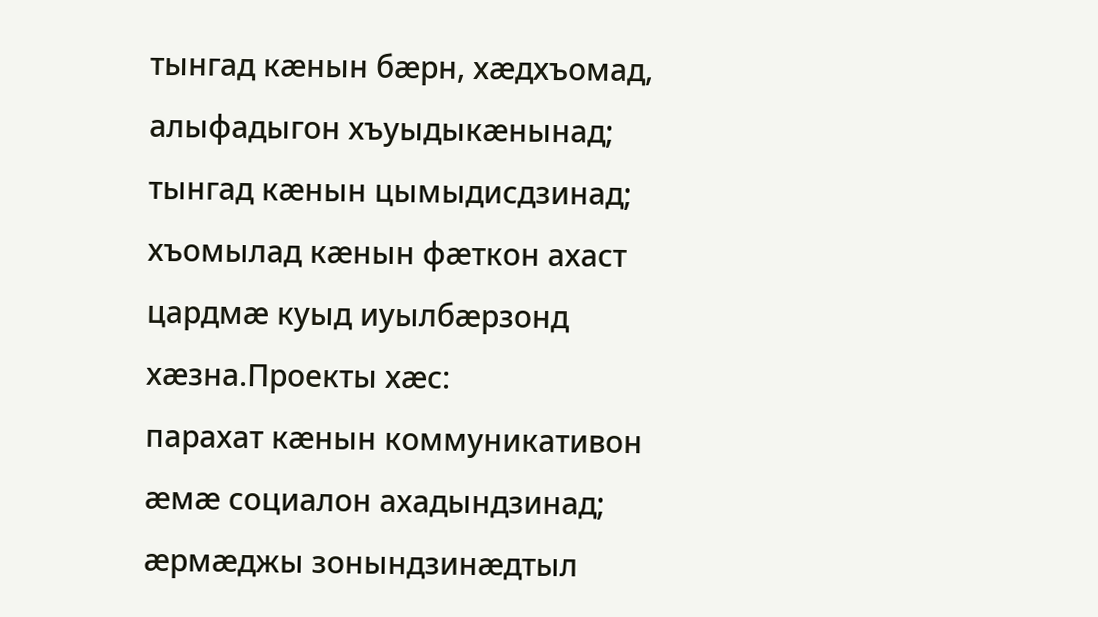тынгад кæнын бæрн, хæдхъомад, алыфадыгон хъуыдыкæнынад;
тынгад кæнын цымыдисдзинад;
хъомылад кæнын фæткон ахаст цардмæ куыд иуылбæрзонд хæзна.Проекты хæс:
парахат кæнын коммуникативон æмæ социалон ахадындзинад;
æрмæджы зонындзинæдтыл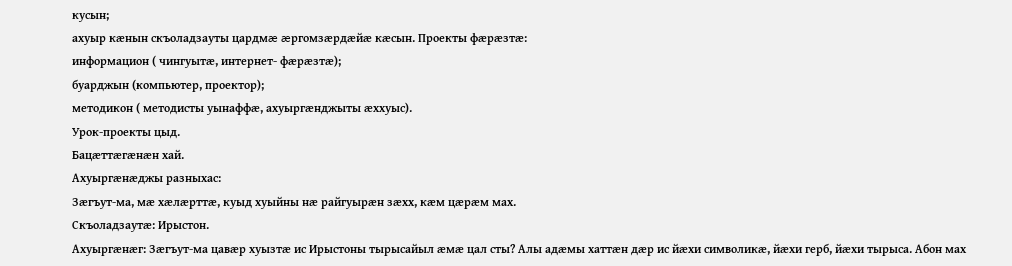кусын;
ахуыр кæнын скъоладзауты цардмæ æргомзæрдæйæ кæсын. Проекты фæрæзтæ:
информацион ( чингуытæ, интернет- фæрæзтæ);
буарджын (компьютер, проектор);
методикон ( методисты уынаффæ, ахуыргæнджыты æххуыс).
Урок-проекты цыд.
Бацæттæгæнæн хай.
Ахуыргæнæджы разныхас:
Зæгъут-ма, мæ хæлæрттæ, куыд хуыйны нæ райгуырæн зæхх, кæм цæрæм мах.
Скъоладзаутæ: Ирыстон.
Ахуыргæнæг: Зæгъут-ма цавæр хуызтæ ис Ирыстоны тырысайыл æмæ цал сты? Алы адæмы хаттæн дæр ис йæхи символикæ, йæхи герб, йæхи тырыса. Абон мах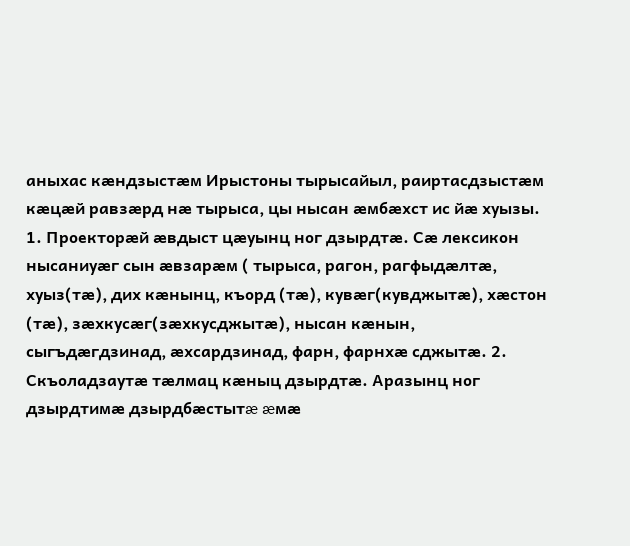аныхас кæндзыстæм Ирыстоны тырысайыл, раиртасдзыстæм кæцæй равзæрд нæ тырыса, цы нысан æмбæхст ис йæ хуызы.
1. Проекторæй æвдыст цæуынц ног дзырдтæ. Сæ лексикон нысаниуæг сын æвзарæм ( тырыса, рагон, рагфыдæлтæ, хуыз(тæ), дих кæнынц, къорд (тæ), кувæг(кувджытæ), хæстон (тæ), зæхкусæг(зæхкусджытæ), нысан кæнын, сыгъдæгдзинад, æхсардзинад, фарн, фарнхæ сджытæ. 2. Скъоладзаутæ тæлмац кæныц дзырдтæ. Аразынц ног дзырдтимæ дзырдбæстытæ æмæ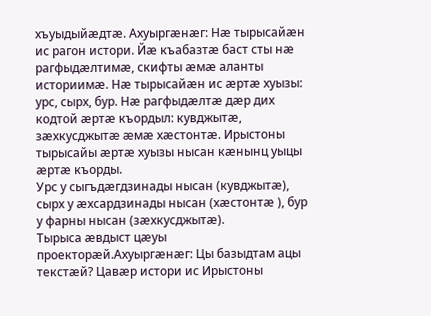хъуыдыйæдтæ. Ахуыргæнæг: Нæ тырысайæн ис рагон истори. Йæ къабазтæ баст сты нæ рагфыдæлтимæ, скифты æмæ аланты историимæ. Нæ тырысайæн ис æртæ хуызы: урс, сырх, бур. Нæ рагфыдæлтæ дæр дих кодтой æртæ къордыл: кувджытæ, зæхкусджытæ æмæ хæстонтæ. Ирыстоны тырысайы æртæ хуызы нысан кæнынц уыцы æртæ къорды.
Урс у сыгъдæгдзинады нысан (кувджытæ), сырх у æхсардзинады нысан (хæстонтæ ), бур у фарны нысан (зæхкусджытæ).
Тырыса æвдыст цæуы проекторæй.Ахуыргæнæг: Цы базыдтам ацы текстæй? Цавæр истори ис Ирыстоны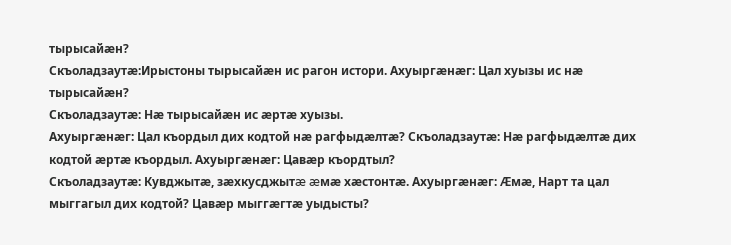тырысайæн?
Скъоладзаутæ:Ирыстоны тырысайæн ис рагон истори. Ахуыргæнæг: Цал хуызы ис нæ тырысайæн?
Скъоладзаутæ: Нæ тырысайæн ис æртæ хуызы.
Ахуыргæнæг: Цал къордыл дих кодтой нæ рагфыдæлтæ? Скъоладзаутæ: Нæ рагфыдæлтæ дих кодтой æртæ къордыл. Ахуыргæнæг: Цавæр къордтыл?
Скъоладзаутæ: Кувджытæ, зæхкусджытæ æмæ хæстонтæ. Ахуыргæнæг: Æмæ, Нарт та цал мыггагыл дих кодтой? Цавæр мыггæгтæ уыдысты?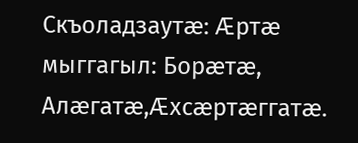Скъоладзаутæ: Æртæ мыггагыл: Борæтæ, Алæгатæ,Æхсæртæггатæ.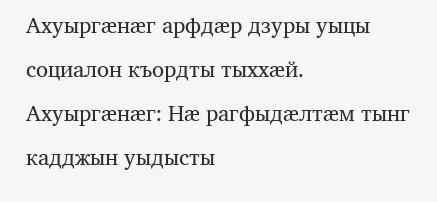Ахуыргæнæг арфдæр дзуры уыцы социалон къордты тыххæй. Ахуыргæнæг: Нæ рагфыдæлтæм тынг кадджын уыдысты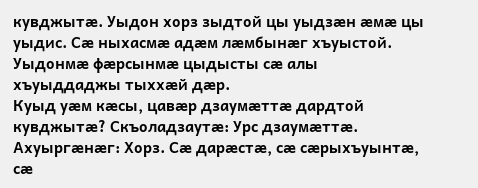кувджытæ. Уыдон хорз зыдтой цы уыдзæн æмæ цы уыдис. Сæ ныхасмæ адæм лæмбынæг хъуыстой. Уыдонмæ фæрсынмæ цыдысты сæ алы хъуыддаджы тыххæй дæр.
Куыд уæм кæсы, цавæр дзаумæттæ дардтой кувджытæ? Скъоладзаутæ: Урс дзаумæттæ. Ахуыргæнæг: Хорз. Сæ дарæстæ, сæ сæрыхъуынтæ, сæ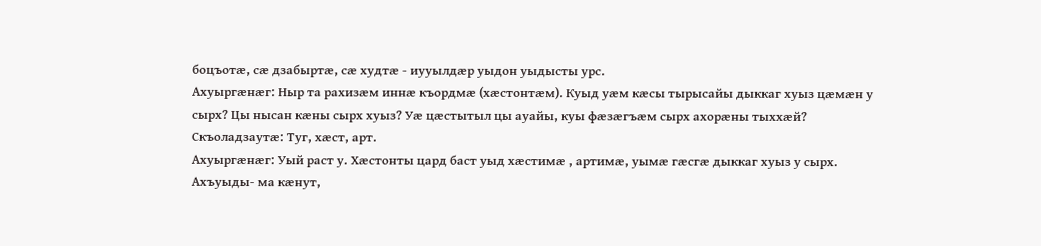боцъотæ, сæ дзабыртæ, сæ худтæ - иууылдæр уыдон уыдысты урс.
Ахуыргæнæг: Ныр та рахизæм иннæ къордмæ (хæстонтæм). Куыд уæм кæсы тырысайы дыккаг хуыз цæмæн у сырх? Цы нысан кæны сырх хуыз? Уæ цæстытыл цы ауайы, куы фæзæгъæм сырх ахорæны тыххæй?
Скъоладзаутæ: Туг, хæст, арт.
Ахуыргæнæг: Уый раст у. Хæстонты цард баст уыд хæстимæ , артимæ, уымæ гæсгæ дыккаг хуыз у сырх. Ахъуыды- ма кæнут,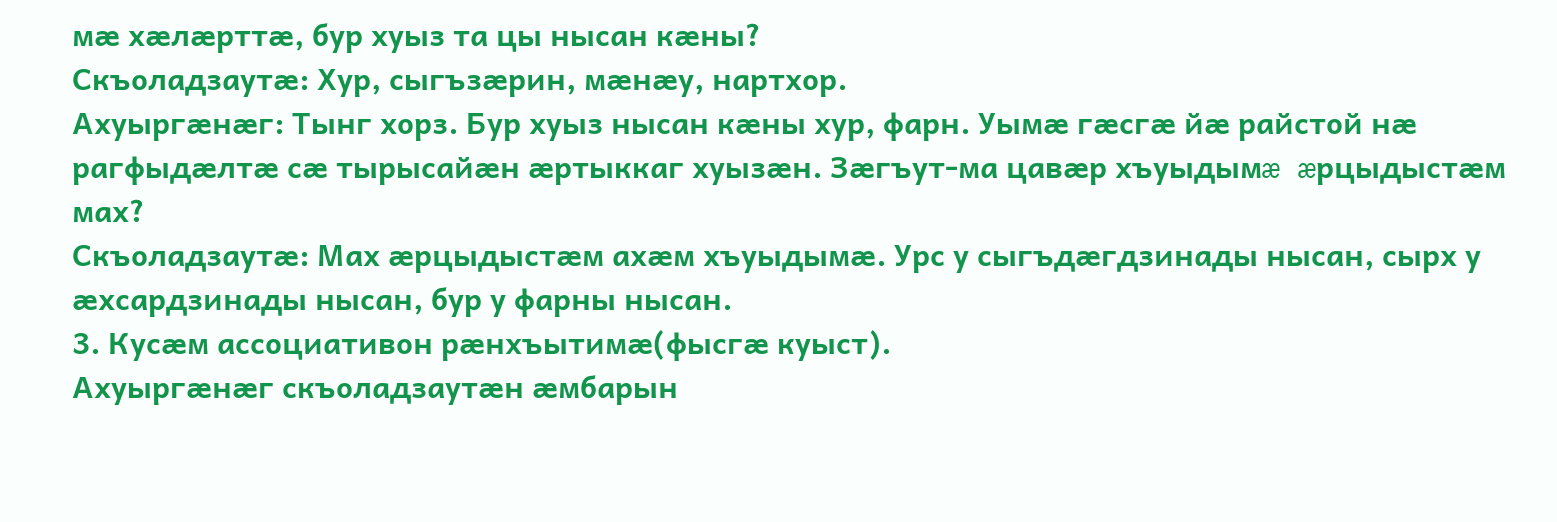мæ хæлæрттæ, бур хуыз та цы нысан кæны?
Скъоладзаутæ: Хур, сыгъзæрин, мæнæу, нартхор.
Ахуыргæнæг: Тынг хорз. Бур хуыз нысан кæны хур, фарн. Уымæ гæсгæ йæ райстой нæ рагфыдæлтæ сæ тырысайæн æртыккаг хуызæн. Зæгъут-ма цавæр хъуыдымæ æрцыдыстæм мах?
Скъоладзаутæ: Мах æрцыдыстæм ахæм хъуыдымæ. Урс у сыгъдæгдзинады нысан, сырх у æхсардзинады нысан, бур у фарны нысан.
3. Кусæм ассоциативон рæнхъытимæ(фысгæ куыст).
Ахуыргæнæг скъоладзаутæн æмбарын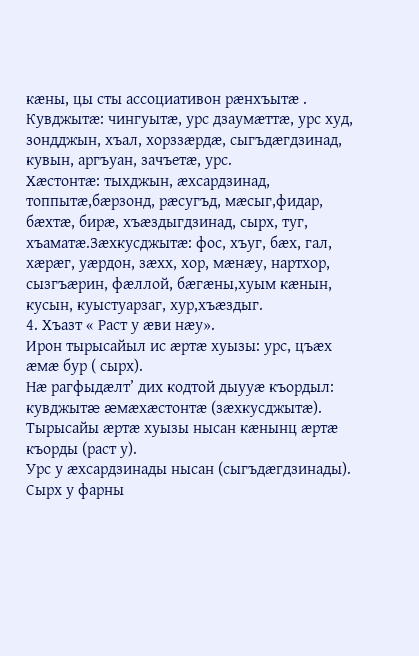кæны, цы сты ассоциативон рæнхъытæ .
Кувджытæ: чингуытæ, урс дзаумæттæ, урс худ, зондджын, хъал, хорззæрдæ, сыгъдæгдзинад, кувын, аргъуан, зачъетæ, урс.
Хæстонтæ: тыхджын, æхсардзинад, топпытæ,бæрзонд, рæсугъд, мæсыг,фидар, бæхтæ, бирæ, хъæздыгдзинад, сырх, туг, хъаматæ.Зæхкусджытæ: фос, хъуг, бæх, гал, хæрæг, уæрдон, зæхх, хор, мæнæу, нартхор, сызгъæрин, фæллой, бæгæны,хуым кæнын, кусын, куыстуарзаг, хур,хъæздыг.
4. Хъазт « Раст у æви нæу».
Ирон тырысайыл ис æртæ хуызы: урс, цъæх æмæ бур ( сырх).
Нæ рагфыдæлт’ дих кодтой дыууæ къордыл: кувджытæ æмæхæстонтæ (зæхкусджытæ).
Тырысайы æртæ хуызы нысан кæнынц æртæ къорды (раст у).
Урс у æхсардзинады нысан (сыгъдæгдзинады).
Сырх у фарны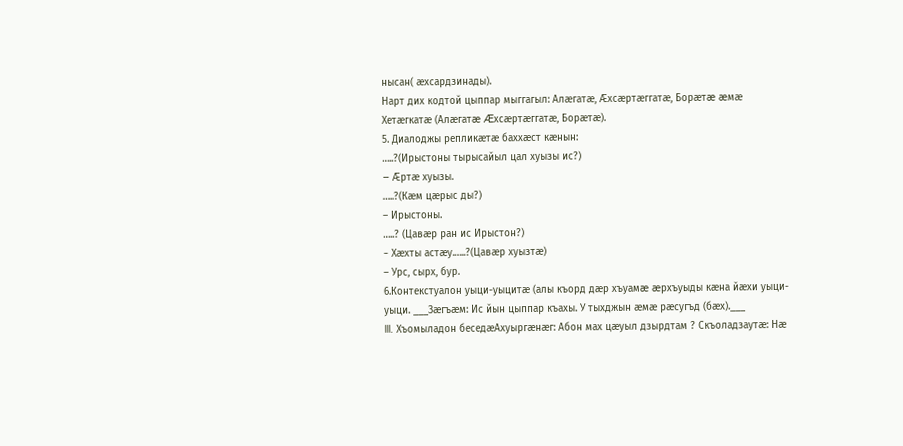нысан( æхсардзинады).
Нарт дих кодтой цыппар мыггагыл: Алæгатæ, Æхсæртæггатæ, Борæтæ æмæ Хетæгкатæ (Алæгатæ Æхсæртæггатæ, Борæтæ).
5. Диалоджы репликæтæ баххæст кæнын:
…..?(Ирыстоны тырысайыл цал хуызы ис?)
− Æртæ хуызы.
…..?(Кæм цæрыс ды?)
– Ирыстоны.
…..? (Цавæр ран ис Ирыстон?)
− Хæхты астæу.…..?(Цавæр хуызтæ)
– Урс, сырх, бур.
6.Контекстуалон уыци-уыцитæ (алы къорд дæр хъуамæ æрхъуыды кæна йæхи уыци- уыци. ___Зæгъæм: Ис йын цыппар къахы. У тыхджын æмæ рæсугъд (бæх).___
lll. Хъомыладон беседæАхуыргæнæг: Абон мах цæуыл дзырдтам ? Скъоладзаутæ: Нæ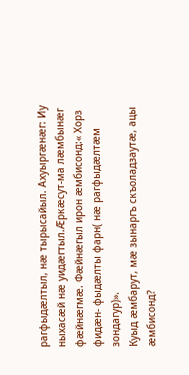рагфыдæлтыл, нæ тырысайыл. Ахуыргæнæг: Иу ныхасæй нæ уидæгтыл.Æркæсут-ма лæмбынæг фæйнæгмæ. Фæйнæгыл ирон æмбисонд:« Хорз фидæн- фыдæлты фарн( нæ рагфыдæлтæм зондагур)».
Куыд æмбарут, мæ зынаргъ скъоладзаутæ, ацы æмбисонд?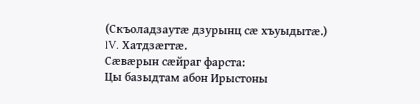(Скъоладзаутæ дзурынц сæ хъуыдытæ.)
lV. Хатдзæгтæ.
Сæвæрын сæйраг фарста:
Цы базыдтам абон Ирыстоны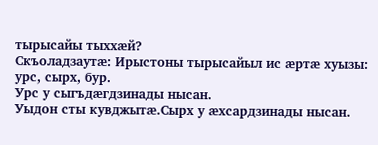тырысайы тыххæй?
Скъоладзаутæ: Ирыстоны тырысайыл ис æртæ хуызы: урс, сырх, бур.
Урс у сыгъдæгдзинады нысан.
Уыдон сты кувджытæ.Сырх у æхсардзинады нысан.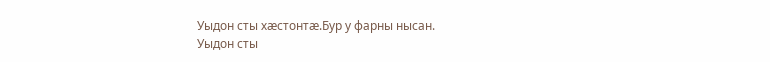Уыдон сты хæстонтæ.Бур у фарны нысан.
Уыдон сты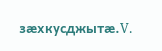зæхкусджытæ.V.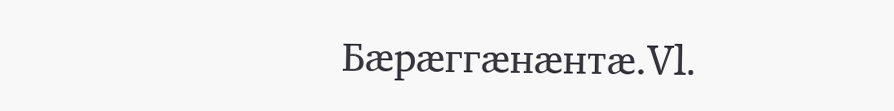Бæрæггæнæнтæ.Vl.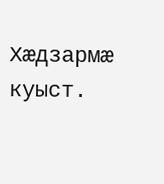Хæдзармæ куыст.